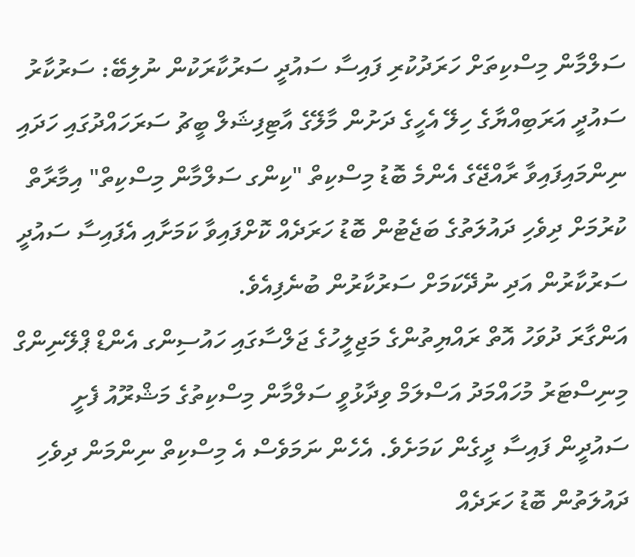ސަލްމާން މިސްކިތަށް ހަރަދުކުރި ފައިސާ ސައުދީ ސަރުކާރަކުން ނުލިބޭ: ސަރުކާރު
ސައުދީ އަރަބިއްޔާގެ ހިލޭ އެހީގެ ދަށުން މާލޭގެ އާޓިފިޝަލް ބީޗު ސަރަހައްދުގައި ހަދައި ނިންމައިފައިވާ ރާއްޖޭގެ އެންމެ ބޮޑު މިސްކިތް "ކިންގ ސަލްމާން މިސްކިތް" އިމާރާތް ކުރުމަށް ދިވެހި ދައުލަތުގެ ބަޖެޓުން ބޮޑު ހަރަދެއް ކޮށްފައިވާ ކަމަށާއި އެފައިސާ ސައުދީ ސަރުކާރުން އަދި ނުދޭކަމަށް ސަރުކާރުން ބުނެފިއެވެ.
އަންގާރަ ދުވަހު އޮތް ރައްޔިތުންގެ މަޖިލީހުގެ ޖަލްސާގައި ހައުސިންގ އެންޑް ޕްލޭނިންގް މިނިސްޓަރު މުހައްމަދު އަސްލަމް ވިދާޅުވީ ސަލްމާން މިސްކިތުގެ މަޝްރޫއު ފެށީ ސައުދީން ފައިސާ ދީގެން ކަމަށެވެ. އެހެން ނަމަވެސް އެ މިސްކިތް ނިންމަން ދިވެހި ދައުލަތުން ބޮޑު ހަރަދެއް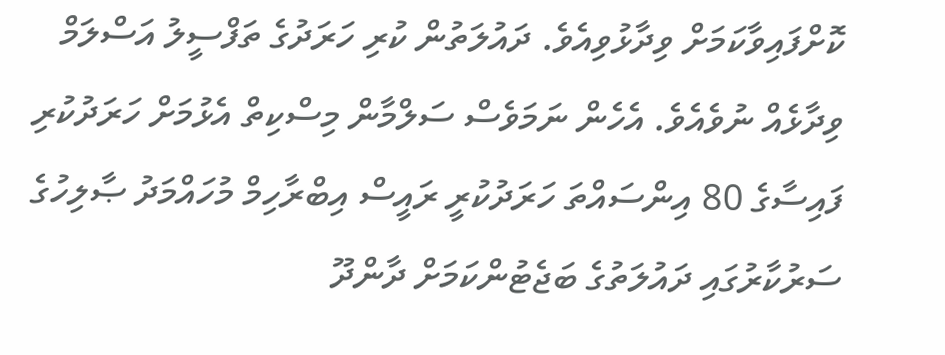ކޮށްފައިވާކަމަށް ވިދާޅުވިއެވެ. ދައުލަތުން ކުރި ހަރަދުގެ ތަފްސީލު އަސްލަމް ވިދާޅެއް ނުވެއެވެ. އެހެން ނަމަވެސް ސަލްމާން މިސްކިތް އެޅުމަށް ހަރަދުކުރި ފައިސާގެ 80 އިންސައްތަ ހަރަދުކުރީ ރައީސް އިބްރާހިމް މުހައްމަދު ޞާލިހުގެ ސަރުކާރުގައި ދައުލަތުގެ ބަޖެޓުންކަމަށް ދާންދޫ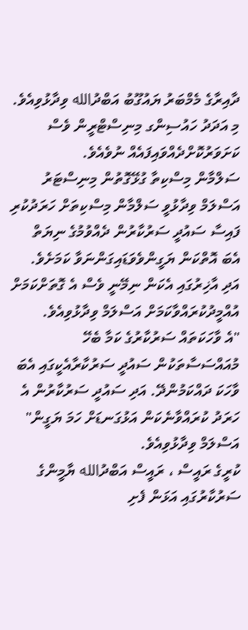ދާއިރާގެ މެމްބަރު ޔައުގޫބު އަބްދުالله ވިދާޅުވިއެވެ. މި އަދަދު ހައުސިންގ މިނިސްޓްރީން ވެސް ކަށަވަރުކޮށްދެއްވައިފައެއް ނުވެއެވެ.
ސަލްމާން މިސްކިތާ ގުޅޭގޮތުން މިނިސްޓަރު އަސްލަމް ވިދާޅުވީ ސަލްމާން މިސްކިތަށް ހަރަދުކުރި ފައިސާ ސައުދީ ސަރުކާރުން ދެއްވުމުގެ ނިޔަތް އެބަ އޮތްކަން ޔަގީންވެވަޑައިގަންނަވާ ކަމަށެވެ. އަދި އާޚިރުގައި އެކަން ނިމޭނީ ވެސް އެ ގޮތަށްކަމަށް އުއްމީދުކުރައްވާކަމަށް އަސްލަމް ވިދާޅުވިއެވެ.
"އެ ވާހަކަތައް ސަރުކާރުގެ ކަމާ ބެހޭ މުއައްސަސާތަކުން ސައުދީ ސަރުކާރާއެކީގައި އެބަ ވާހަކަ ދައްކަމުންދޭ. އަދި ސައުދީ ސަރުކާރުން އެ ހަރަދު ކުރައްވާނެކަން އަޅުގަނޑަށް ހަމަ ޔަގީން" އަސްލަމް ވިދާޅުވިއެވެ.
ކުރީގެ ރައީސް ، ރައީސް އަބްދުالله ޔާމީންގެ ސަރުކާރުގައި އަޅަން ފެށި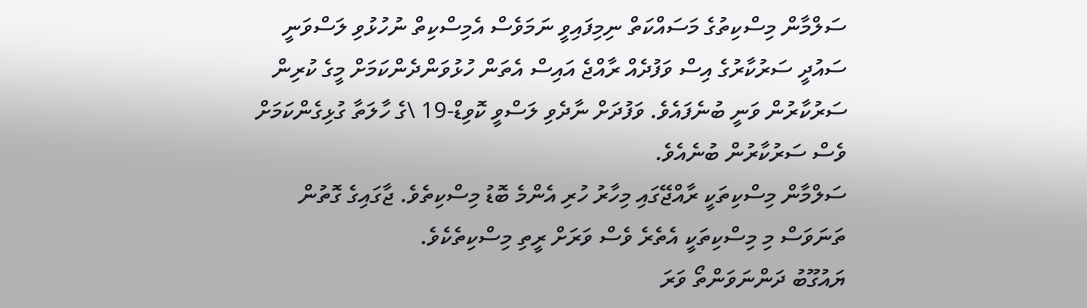ސަލްމާން މިސްކިތުގެ މަސައްކަތް ނިމިފައިވީ ނަމަވެސް އެމިސްކިތް ނުހުޅުވި ލަސްވަނީ ސައުދީ ސަރުކާރުގެ އިސް ވަފުދެއް ރާއްޖެ އައިސް އެތަން ހުޅުވަންދެންކަމަށް މީގެ ކުރިން ސަރުކާރުން ވަނީ ބުނެފައެވެ. ވަފުދަށް ނާދެވި ލަސްވީ ކޮވިޑް-19 \ގެ ހާލަތާ ގުޅިގެންކަމަށް ވެސް ސަރުކާރުން ބުނެއެވެ.
ސަލްމާން މިސްކިތަކީ ރާއްޖޭގައި މިހާރު ހުރި އެންމެ ބޮޑު މިސްކިތެވެ. ޖާގައިގެ ގޮތުން ތަނަވަސް މި މިސްކިތަކީ އެތެރެ ވެސް ވަރަށް ރީތި މިސްކިތެކެވެ.
ޔައުގޫބު ދަންނަވަންތޯ ވަރަ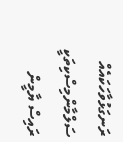ރަނގަޅުވާހަކައެއް ސަލްމާންމިސްކިތަކީ ރައިސް ޔާމީން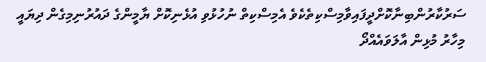ސަރުކާރުންބިނާކޮށްދީފައިވާމިސްކިތެކެވެ އެމިސްކިތް ނުހުޅުވި އުޅެނިކޮށް ޔާމީންގެ ދައުރުނިމިގެން ދިޔައީ
މިހާރު މުޅިން އާލަވައެއްދޯ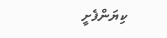ކިޔަންފެށީ